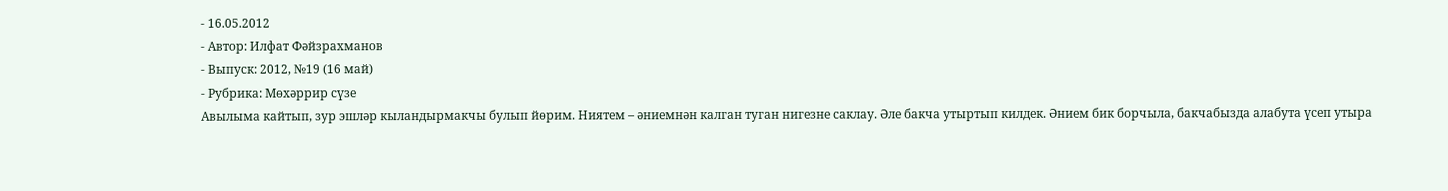- 16.05.2012
- Автор: Илфат Фәйзрахманов
- Выпуск: 2012, №19 (16 май)
- Рубрика: Мөхәррир сүзе
Авылыма кайтып, зур эшләр кыландырмакчы булып йөрим. Ниятем – әниемнән калган туган нигезне саклау. Әле бакча утыртып килдек. Әнием бик борчыла, бакчабызда алабута үсеп утыра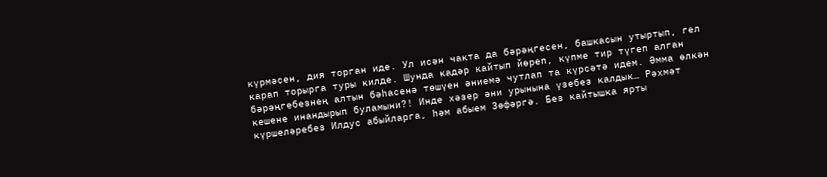күрмәсен, дия торган иде. Ул исән чакта да бәрәңгесен, башкасын утыртып, гел карап торырга туры килде. Шунда кадәр кайтып йөреп, күпме тир түгеп алган бәрәңгебезнең алтын бәһасенә төшүен әниемә чутлап та күрсәтә идем. Әмма өлкән кешене инандырып буламыни?! Инде хәзер әни урынына үзебез калдык… Рәхмәт күршеләребез Илдус абыйларга, һәм абыем Зөфәргә. Без кайтышка ярты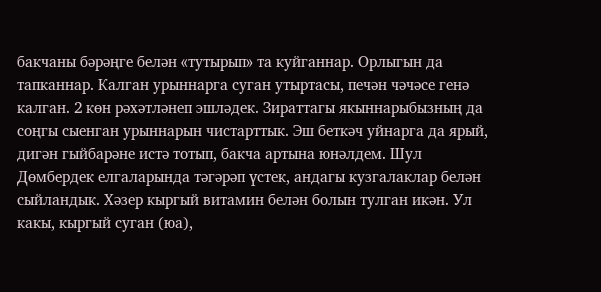бакчаны бәрәңге белән «тутырып» та куйганнар. Орлыгын да тапканнар. Калган урыннарга суган утыртасы, печән чәчәсе генә калган. 2 көн рәхәтләнеп эшләдек. Зираттагы якыннарыбызның да соңгы сыенган урыннарын чистарттык. Эш беткәч уйнарга да ярый, дигән гыйбарәне истә тотып, бакча артына юнәлдем. Шул Дөмбердек елгаларында тәгәрәп үстек, андагы кузгалаклар белән сыйландык. Хәзер кыргый витамин белән болын тулган икән. Ул какы, кыргый суган (юа),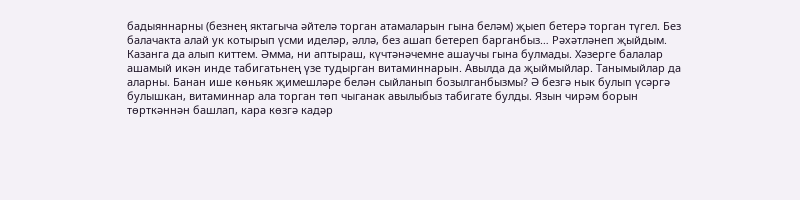бадыяннарны (безнең яктагыча әйтелә торган атамаларын гына беләм) җыеп бетерә торган түгел. Без балачакта алай ук котырып үсми иделәр, әллә, без ашап бетереп барганбыз… Рәхәтләнеп җыйдым. Казанга да алып киттем. Әмма, ни аптыраш, күчтәнәчемне ашаучы гына булмады. Хәзерге балалар ашамый икән инде табигатьнең үзе тудырган витаминнарын. Авылда да җыймыйлар. Танымыйлар да аларны. Банан ише көньяк җимешләре белән сыйланып бозылганбызмы? Ә безгә нык булып үсәргә булышкан, витаминнар ала торган төп чыганак авылыбыз табигате булды. Язын чирәм борын төрткәннән башлап, кара көзгә кадәр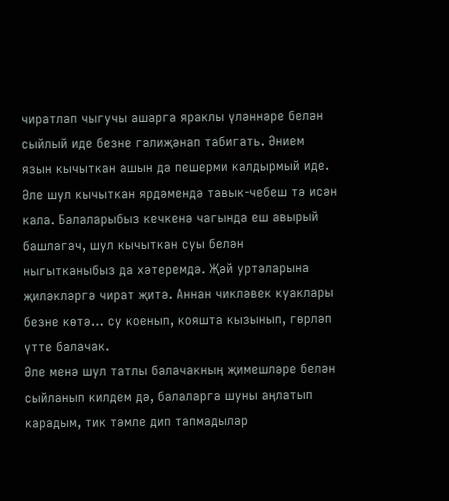чиратлап чыгучы ашарга яраклы үләннәре белән сыйлый иде безне галиҗәнап табигать. Әнием язын кычыткан ашын да пешерми калдырмый иде. Әле шул кычыткан ярдәмендә тавык-чебеш тә исән кала. Балаларыбыз кечкенә чагында еш авырый башлагач, шул кычыткан суы белән ныгытканыбыз да хәтеремдә. Җәй урталарына җиләкләргә чират җитә. Аннан чикләвек куаклары безне көтә… су коенып, кояшта кызынып, гөрләп үтте балачак.
Әле менә шул татлы балачакның җимешләре белән сыйланып килдем дә, балаларга шуны аңлатып карадым, тик тәмле дип тапмадылар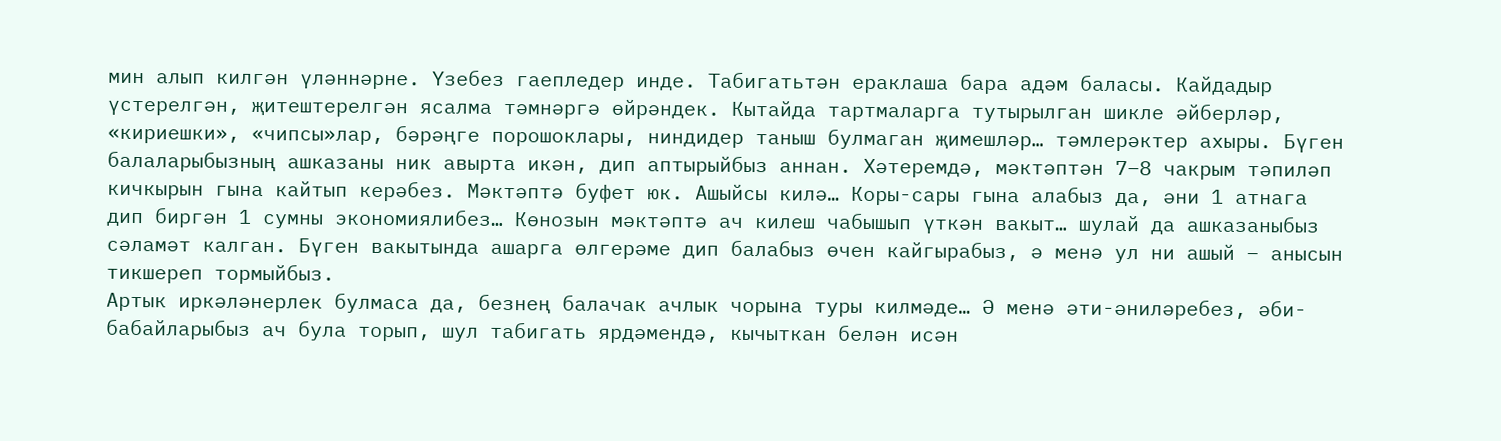мин алып килгән үләннәрне. Үзебез гаепледер инде. Табигатьтән ераклаша бара адәм баласы. Кайдадыр үстерелгән, җитештерелгән ясалма тәмнәргә өйрәндек. Кытайда тартмаларга тутырылган шикле әйберләр, «кириешки», «чипсы»лар, бәрәңге порошоклары, ниндидер таныш булмаган җимешләр… тәмлерәктер ахыры. Бүген балаларыбызның ашказаны ник авырта икән, дип аптырыйбыз аннан. Хәтеремдә, мәктәптән 7–8 чакрым тәпиләп кичкырын гына кайтып керәбез. Мәктәптә буфет юк. Ашыйсы килә… Коры-сары гына алабыз да, әни 1 атнага дип биргән 1 сумны экономиялибез… Көнозын мәктәптә ач килеш чабышып үткән вакыт… шулай да ашказаныбыз сәламәт калган. Бүген вакытында ашарга өлгерәме дип балабыз өчен кайгырабыз, ә менә ул ни ашый – анысын тикшереп тормыйбыз.
Артык иркәләнерлек булмаса да, безнең балачак ачлык чорына туры килмәде… Ә менә әти-әниләребез, әби-бабайларыбыз ач була торып, шул табигать ярдәмендә, кычыткан белән исән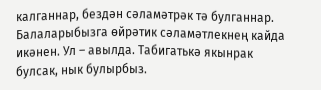калганнар, бездән сәламәтрәк тә булганнар. Балаларыбызга өйрәтик сәламәтлекнең кайда икәнен. Ул – авылда. Табигатькә якынрак булсак, нык булырбыз.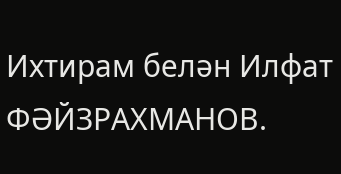Ихтирам белән Илфат ФӘЙЗРАХМАНОВ.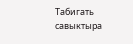Табигать савыктыра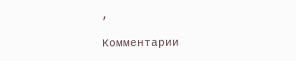,

Комментарии